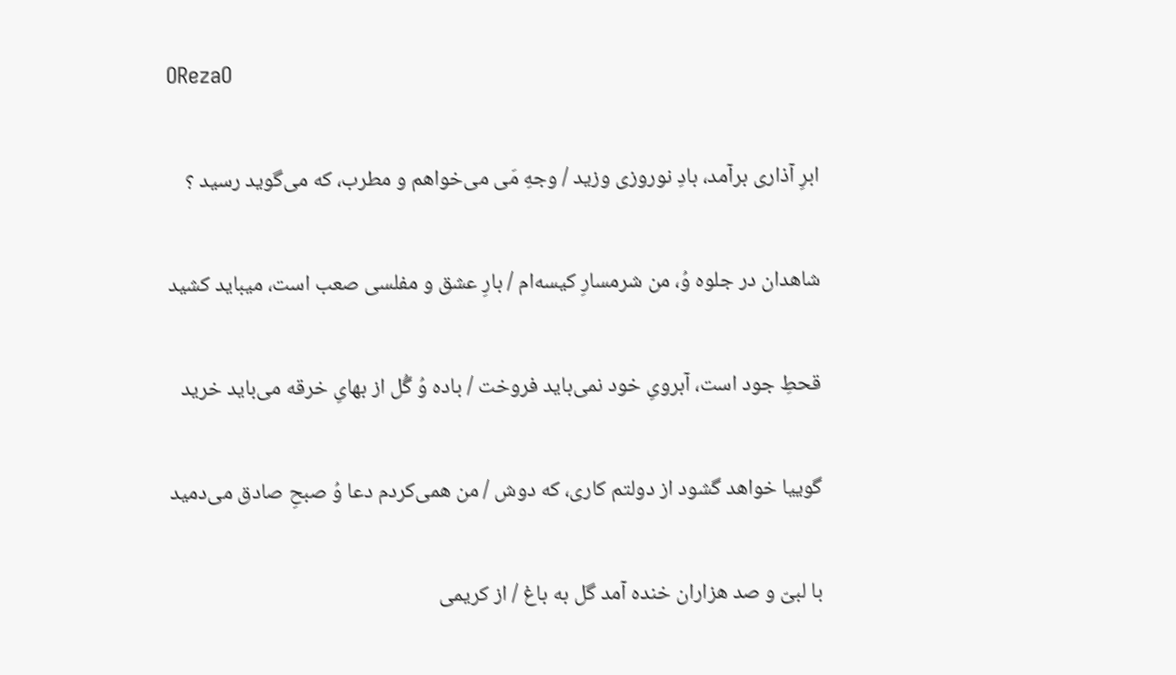ORezaO

ابرِ آذاری برآمد، بادِ نوروزی وزید / وجهِ مَی می‌خواهم و مطرب، که می‌گوید رسید ؟

شاهدان در جلوه وُ، من شرمسارِ کیسه‌ام / بارِ عشق و مفلسی صعب است، میباید کشید

قحطِ جود است، آبرویِ خود نمی‌باید فروخت / باده وُ گُل از بهایِ خرقه می‌باید خرید

گوییا خواهد گشود از دولتم کاری، که دوش / من همی‌کردم دعا وُ صبحِ صادق می‌دمید

با لبیّ و صد هزاران خنده آمد گل به باغ / از کریمی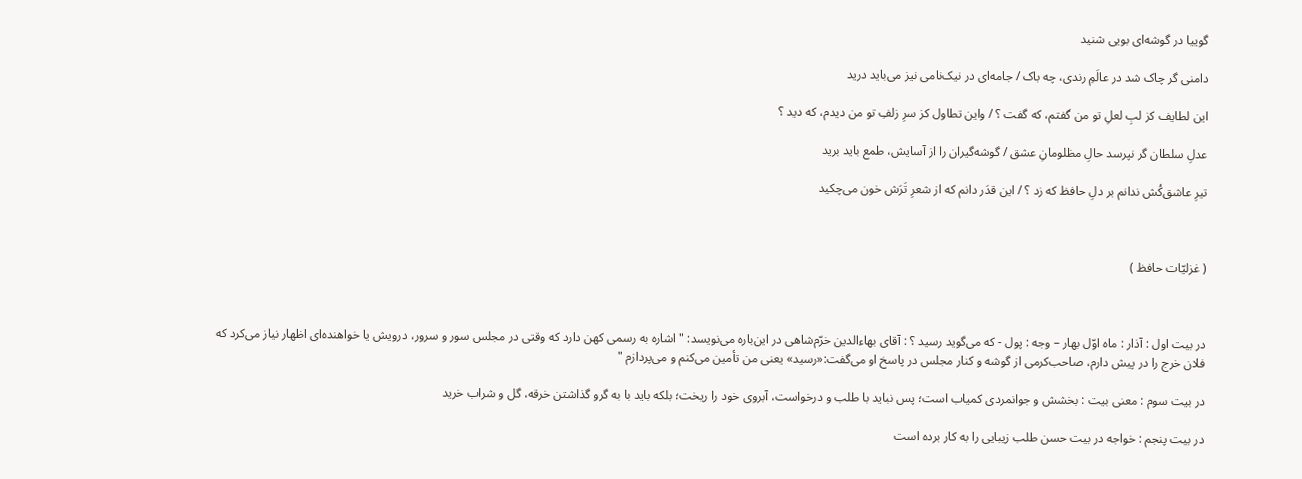گوییا در گوشه‌ای بویی شنید

دامنی گر چاک شد در عالَمِ رندی، چه باک / جامه‌ای در نیک‌نامی نیز می‌باید درید

این لطایف کز لبِ لعلِ تو من گفتم، که گفت ؟ / واین تطاول کز سرِ زلفِ تو من دیدم، که دید ؟

عدلِ سلطان گر نپرسد حالِ مظلومانِ عشق / گوشه‌گیران را از آسایش، طمع باید برید

تیرِ عاشق‌کُش ندانم بر دلِ حافظ که زد ؟ / این قدَر دانم که از شعرِ تَرَش خون می‌چکید



( غزلیّات حافظ )



در بیت اول : آذار : ماه اوّل بهار – وجه : پول - که می‌گوید رسید ؟ : آقای بهاءالدین خرّم‌شاهی در این‌باره می‌نویسد: " اشاره به رسمی کهن دارد که وقتی در مجلس سور و سرور، درویش یا خواهنده‌ای اظهار نیاز می‌کرد که فلان خرج را در پیش دارم، صاحب‌کرمی از گوشه و کنار مجلس در پاسخ او می‌گفت:«رسید» یعنی من تأمین می‌کنم و می‌پردازم "

در بیت سوم : معنی بیت : بخشش و جوانمردی کمیاب است؛ پس نباید با طلب و درخواست، آبروی خود را ریخت؛ بلکه باید با به گرو گذاشتن خرقه، گل و شراب خرید

در بیت پنجم : خواجه در بیت حسن طلب زیبایی را به کار برده است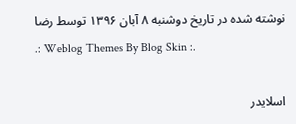نوشته شده در تاريخ دوشنبه ۸ آبان ۱۳۹۶ توسط رضا
.: Weblog Themes By Blog Skin :.

اسلایدر